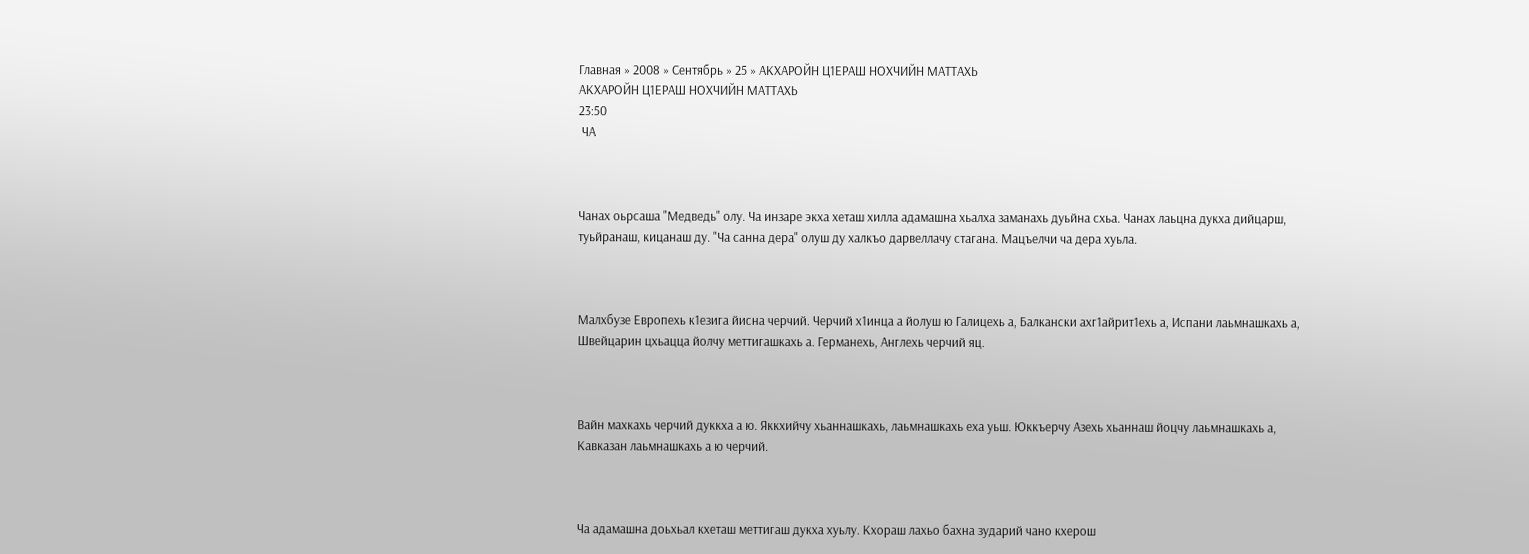Главная » 2008 » Сентябрь » 25 » АКХАРОЙН Ц1ЕРАШ НОХЧИЙН МАТТАХЬ
АКХАРОЙН Ц1ЕРАШ НОХЧИЙН МАТТАХЬ
23:50
 ЧА



Чанах оьрсаша "Медведь" олу. Ча инзаре экха хеташ хилла адамашна хьалха заманахь дуьйна схьа. Чанах лаьцна дукха дийцарш, туьйранаш, кицанаш ду. "Ча санна дера" олуш ду халкъо дарвеллачу стагана. Мацъелчи ча дера хуьла.



Малхбузе Европехь к1езига йисна черчий. Черчий х1инца а йолуш ю Галицехь а, Балкански ахг1айрит1ехь а, Испани лаьмнашкахь а, Швейцарин цхьацца йолчу меттигашкахь а. Германехь, Англехь черчий яц.



Вайн махкахь черчий дуккха а ю. Яккхийчу хьаннашкахь, лаьмнашкахь еха уьш. Юккъерчу Азехь хьаннаш йоцчу лаьмнашкахь а, Кавказан лаьмнашкахь а ю черчий.



Ча адамашна доьхьал кхеташ меттигаш дукха хуьлу. Кхораш лахьо бахна зударий чано кхерош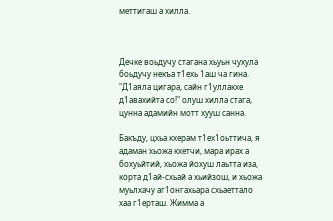меттигаш а хилла.



Дечке воьдучу стагана хьуьн чухула боьдучу некъа т1ехь 1аш ча гина. "Д1аяла цигара, сайн г1уллакхе д1авахийта со!" олуш хилла стага, цунна адамийн мотт хууш санна.

Бакъду, цхьа кхерам т1ех1оьттича, я адаман хьожа кхетчи, мара ирах а бохуьйтий, хьожа йохуш лаьтта иза, корта д1ай-схьай а хьийзош, и хьожа муьлхачу аг1онгахьара схьаеттало хаа г1ерташ. Жимма а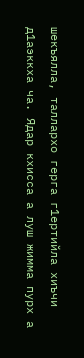шекъялла, таллархо герга г1ертийла хиъчи д1аэккха ча. Ядар кхисса а луш жимма пурх а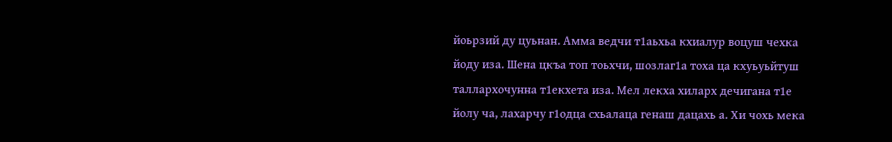йоьрзий ду цуьнан. Амма ведчи т1аьхьа кхиалур воцуш чехка йоду иза. Шена цкъа топ тоьхчи, шозлаг1а тоха ца кхуьуьйтуш таллархочунна т1екхета иза. Мел лекха хиларх дечигана т1е йолу ча, лахарчу г1одца схьалаца генаш дацахь а. Хи чохь мека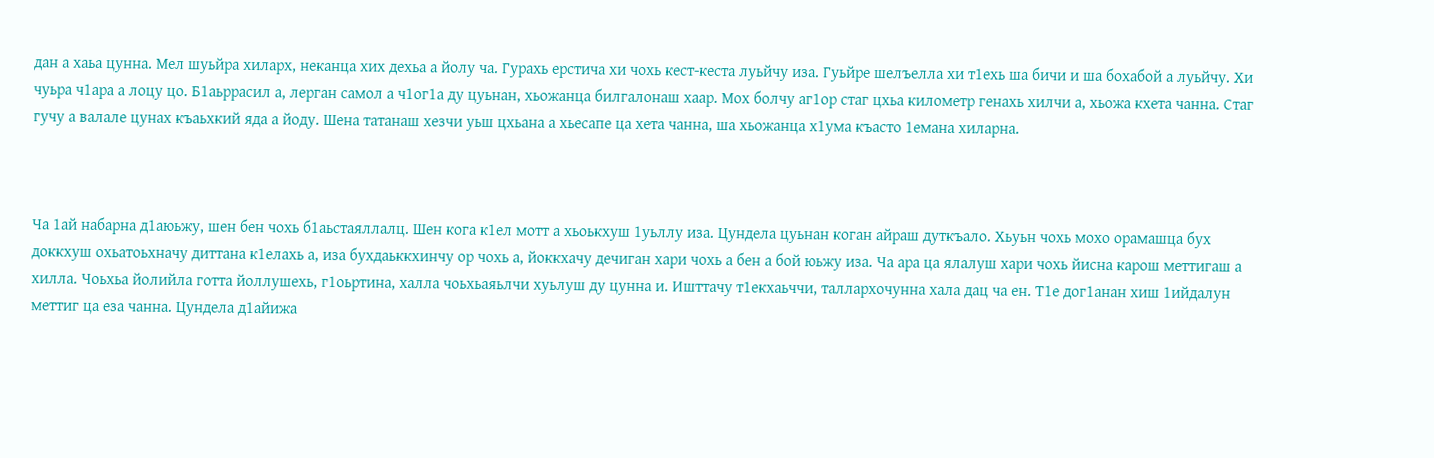дан а хаьа цунна. Мел шуьйра хиларх, неканца хих дехьа а йолу ча. Гурахь ерстича хи чохь кест-кеста луьйчу иза. Гуьйре шелъелла хи т1ехь ша бичи и ша бохабой а луьйчу. Хи чуьра ч1ара а лоцу цо. Б1аьррасил а, лерган самол а ч1ог1а ду цуьнан, хьожанца билгалонаш хаар. Мох болчу аг1ор стаг цхьа километр генахь хилчи а, хьожа кхета чанна. Стаг гучу а валале цунах къаьхкий яда а йоду. Шена татанаш хезчи уьш цхьана а хьесапе ца хета чанна, ша хьожанца х1ума къасто 1емана хиларна.



Ча 1ай набарна д1аюьжу, шен бен чохь б1аьстаяллалц. Шен кога к1ел мотт а хьоькхуш 1уьллу иза. Цундела цуьнан коган айраш дуткъало. Хьуьн чохь мохо орамашца бух доккхуш охьатоьхначу диттана к1елахь а, иза бухдаьккхинчу ор чохь а, йоккхачу дечиган хари чохь а бен а бой юьжу иза. Ча ара ца ялалуш хари чохь йисна карош меттигаш а хилла. Чоьхьа йолийла готта йоллушехь, г1оьртина, халла чоьхьаяьлчи хуьлуш ду цунна и. Ишттачу т1екхаьччи, таллархочунна хала дац ча ен. Т1е дог1анан хиш 1ийдалун меттиг ца еза чанна. Цундела д1айижа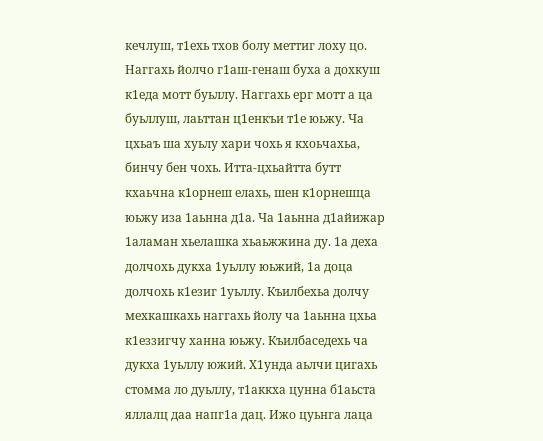кечлуш, т1ехь тхов болу меттиг лоху цо. Наггахь йолчо г1аш-генаш буха а дохкуш к1еда мотт буьллу. Наггахь ерг мотт а ца буьллуш, лаьттан ц1енкъи т1е юьжу. Ча цхьаъ ша хуьлу хари чохь я кхоьчахьа, бинчу бен чохь. Итта-цхьайтта бутт кхаьчна к1орнеш елахь, шен к1орнешца юьжу иза 1аьнна д1а. Ча 1аьнна д1айижар 1аламан хьелашка хьаьжжина ду. 1а деха долчохь дукха 1уьллу юьжий, 1а доца долчохь к1езиг 1уьллу. Къилбехьа долчу мехкашкахь наггахь йолу ча 1аьнна цхьа к1еззигчу ханна юьжу. Къилбаседехь ча дукха 1уьллу южий. Х1унда аьлчи цигахь стомма ло дуьллу, т1аккха цунна б1аьста яллалц даа напг1а дац. Ижо цуьнга лаца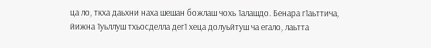ца ло, ткха даьхни наха шешан божлаш чохь 1алашдо. Бенара г1аьттича, йижна 1уьллуш тхьосделла дег1 хеца долуьйтуш ча егало, лаьтта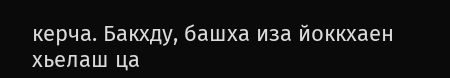керча. Бакхду, башха иза йоккхаен хьелаш ца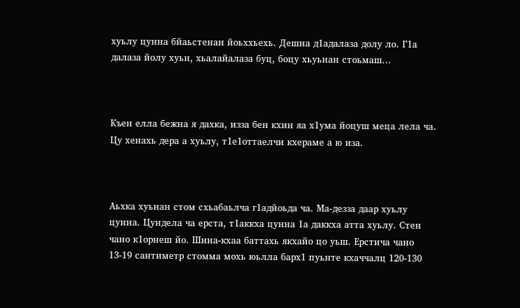хуьлу цунна бйаьстенан йоьххьехь. Дешна д1адалаза долу ло. Г1а далаза йолу хуьн, хьалайалаза буц, боцу хьуьнан стоьмаш...



Къен елла бежна я дахка, изза бен кхин яа х1ума йоцуш меца лела ча. Цу хенахь дера а хуьлу, т1е1оттаелчи кхераме а ю иза.



Аьхка хуьнан стом схьабаьлча г1адйоьда ча. Ма-дезза даар хуьлу цунна. Цундела ча ерста, т1аккха цунна 1а даккха атта хуьлу. Стен чано к1орнеш йо. Шина-кхаа баттахь якхайо цо уьш. Ерстича чано 13-19 сантиметр стомма мохь юьлла барх1 пуьнте кхаччалц 120-130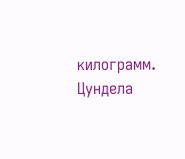килограмм. Цундела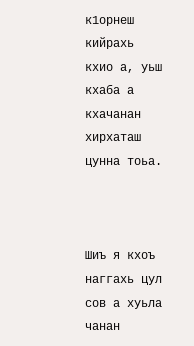к1орнеш кийрахь кхио а, уьш кхаба а кхачанан хирхаташ цунна тоьа.



Шиъ я кхоъ наггахь цул сов а хуьла чанан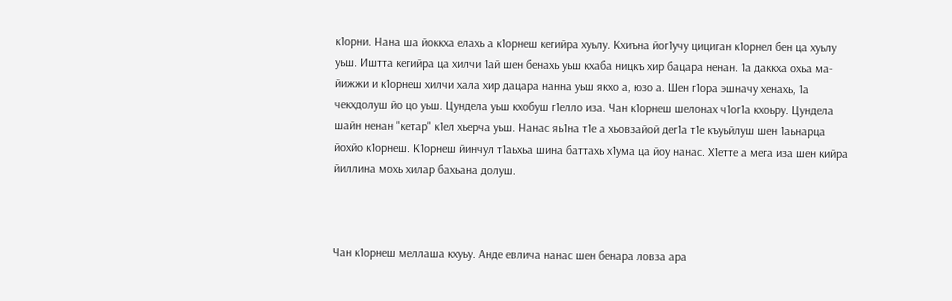к1орни. Нана ша йоккха елахь а к1орнеш кегийра хуьлу. Кхиъна йог1учу цициган к1орнел бен ца хуьлу уьш. Иштта кегийра ца хилчи 1ай шен бенахь уьш кхаба ницкъ хир бацара ненан. 1а даккха охьа ма-йижжи и к1орнеш хилчи хала хир дацара нанна уьш якхо а, юзо а. Шен г1ора эшначу хенахь, 1а чекхдолуш йо цо уьш. Цундела уьш кхобуш г1елло иза. Чан к1орнеш шелонах ч1ог1а кхоьру. Цундела шайн ненан "кетар" к1ел хьерча уьш. Нанас яь1на т1е а хьовзайой дег1а т1е къуьйлуш шен 1аьнарца йохйо к1орнеш. К1орнеш йинчул т1аьхьа шина баттахь х1ума ца йоу нанас. Х1етте а мега иза шен кийра йиллина мохь хилар бахьана долуш.



Чан к1орнеш меллаша кхуьу. Анде евлича нанас шен бенара ловза ара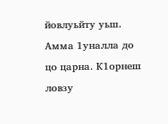йовлуьйту уьш. Амма 1уналла до цо царна. К1орнеш ловзу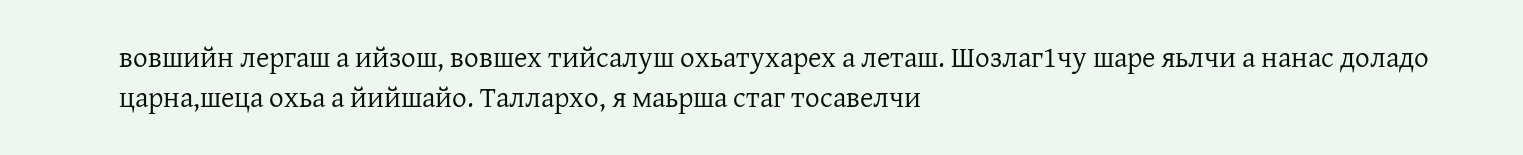вовшийн лергаш а ийзош, вовшех тийсалуш охьатухарех а леташ. Шозлаг1чу шаре яьлчи а нанас доладо царна,шеца охьа а йийшайо. Таллархо, я маьрша стаг тосавелчи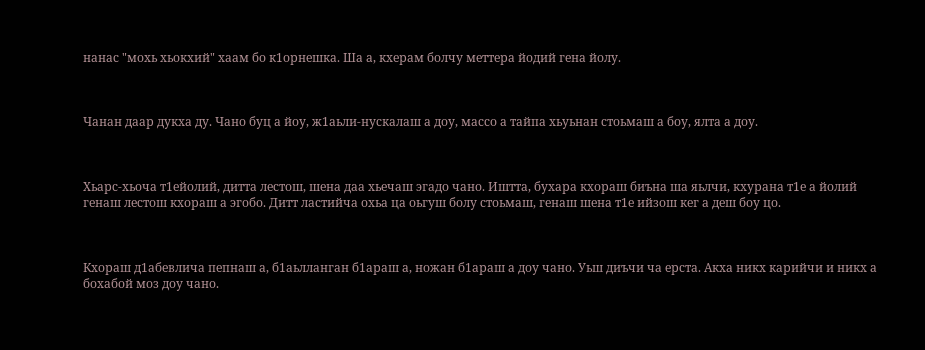нанас "мохь хьокхий" хаам бо к1орнешка. Ша а, кхерам болчу меттера йодий гена йолу.



Чанан даар дукха ду. Чано буц а йоу, ж1аьли-нускалаш а доу, массо а тайпа хьуьнан стоьмаш а боу, ялта а доу.



Хьарс-хьоча т1ейолий, дитта лестош, шена даа хьечаш эгадо чано. Иштта, бухара кхораш биъна ша яьлчи, кхурана т1е а йолий генаш лестош кхораш а эгобо. Дитт ластийча охьа ца оьгуш болу стоьмаш, генаш шена т1е ийзош кег а деш боу цо.



Кхораш д1абевлича пепнаш а, б1аьлланган б1араш а, ножан б1араш а доу чано. Уьш диъчи ча ерста. Акха никх карийчи и никх а бохабой моз доу чано.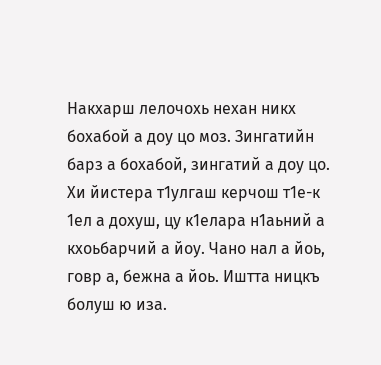Накхарш лелочохь нехан никх бохабой а доу цо моз. Зингатийн барз а бохабой, зингатий а доу цо. Хи йистера т1улгаш керчош т1е-к 1ел а дохуш, цу к1елара н1аьний а кхоьбарчий а йоу. Чано нал а йоь, говр а, бежна а йоь. Иштта ницкъ болуш ю иза.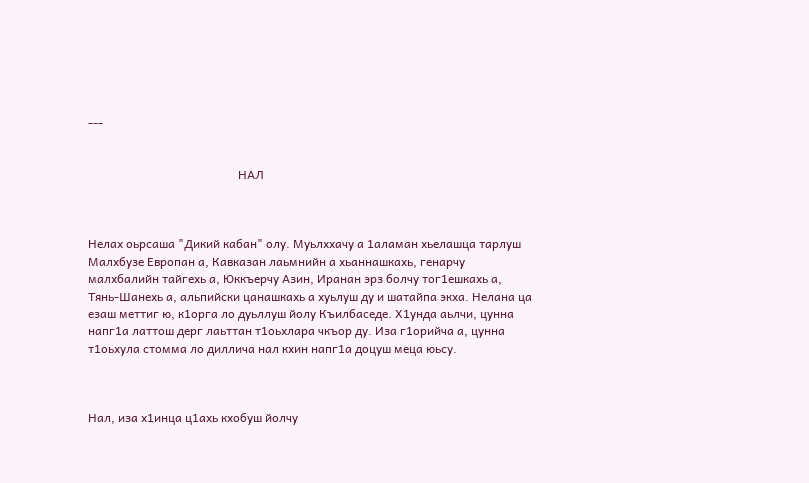---


                                                  НАЛ



Нелах оьрсаша "Дикий кабан" олу. Муьлххачу а 1аламан хьелашца тарлуш Малхбузе Европан а, Кавказан лаьмнийн а хьаннашкахь, генарчу малхбалийн тайгехь а, Юккъерчу Азин, Иранан эрз болчу тог1ешкахь а, Тянь-Шанехь а, альпийски цанашкахь а хуьлуш ду и шатайпа экха. Нелана ца езаш меттиг ю, к1орга ло дуьллуш йолу Къилбаседе. Х1унда аьлчи, цунна напг1а латтош дерг лаьттан т1оьхлара чкъор ду. Иза г1орийча а, цунна т1оьхула стомма ло диллича нал кхин напг1а доцуш меца юьсу.



Нал, иза х1инца ц1ахь кхобуш йолчу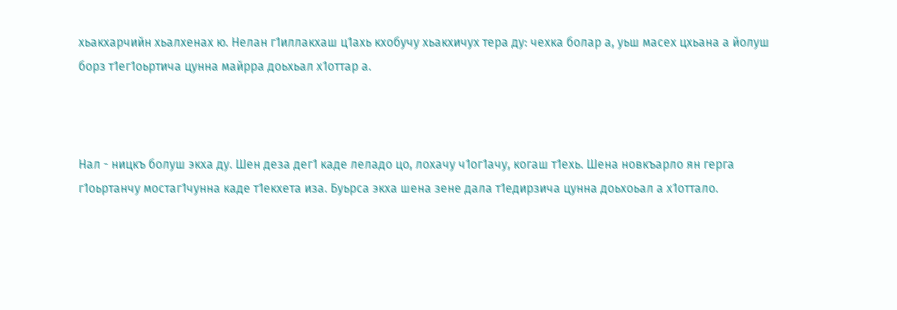хьакхарчийн хьалхенах ю. Нелан г1иллакхаш ц1ахь кхобучу хьакхичух тера ду: чехка болар а, уьш масех цхьана а йолуш борз т1ег1оьртича цунна майрра доьхьал х1оттар а.



Нал - ницкъ болуш экха ду. Шен деза дег1 каде леладо цо, лохачу ч1ог1ачу, когаш т1ехь. Шена новкъарло ян герга г1оьртанчу мостаг1чунна каде т1екхета иза. Буьрса экха шена зене дала т1едирзича цунна доьхоьал а х1оттало.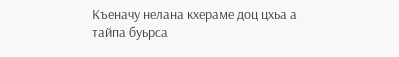Къеначу нелана кхераме доц цхьа а тайпа буьрса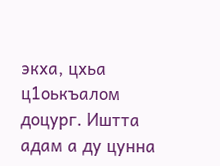экха, цхьа ц1оькъалом доцург. Иштта адам а ду цунна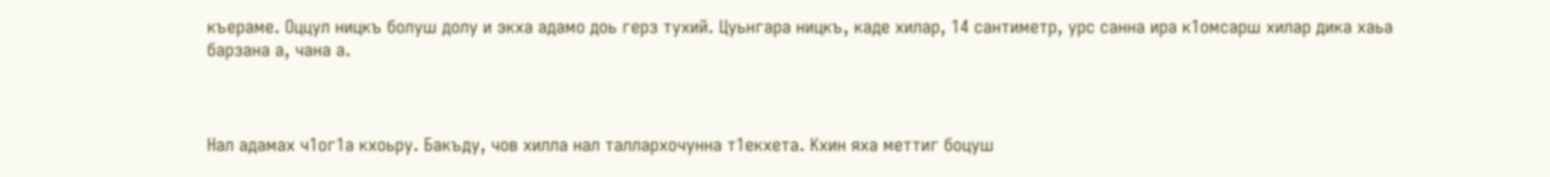къераме. Оццул ницкъ болуш долу и экха адамо доь герз тухий. Цуьнгара ницкъ, каде хилар, 14 сантиметр, урс санна ира к1омсарш хилар дика хаьа барзана а, чана а.



Нал адамах ч1ог1а кхоьру. Бакъду, чов хилла нал таллархочунна т1екхета. Кхин яха меттиг боцуш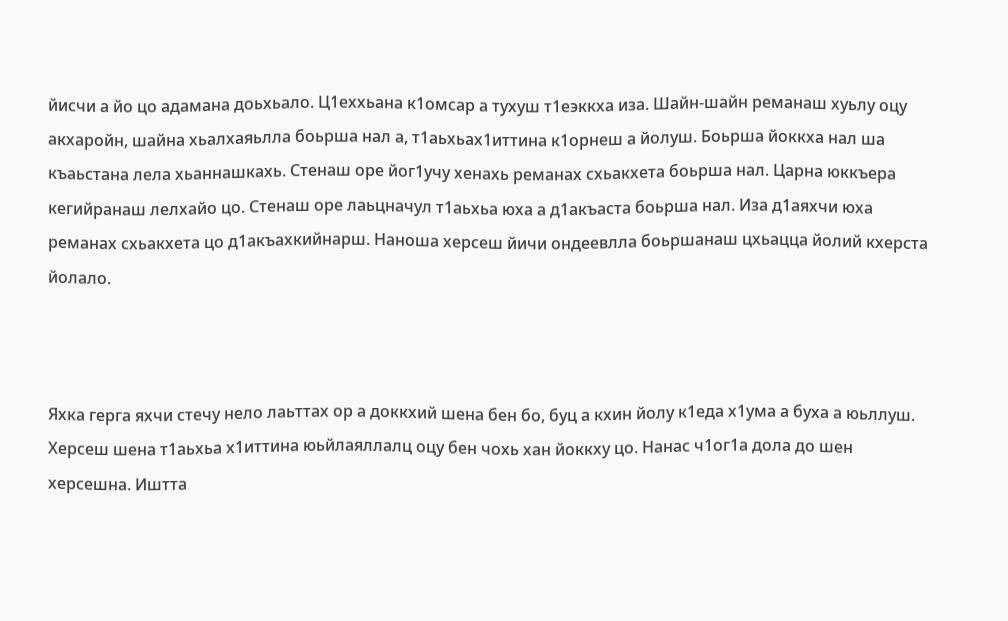йисчи а йо цо адамана доьхьало. Ц1еххьана к1омсар а тухуш т1еэккха иза. Шайн-шайн реманаш хуьлу оцу акхаройн, шайна хьалхаяьлла боьрша нал а, т1аьхьах1иттина к1орнеш а йолуш. Боьрша йоккха нал ша къаьстана лела хьаннашкахь. Стенаш оре йог1учу хенахь реманах схьакхета боьрша нал. Царна юккъера кегийранаш лелхайо цо. Стенаш оре лаьцначул т1аьхьа юха а д1акъаста боьрша нал. Иза д1аяхчи юха реманах схьакхета цо д1акъахкийнарш. Наноша херсеш йичи ондеевлла боьршанаш цхьацца йолий кхерста йолало.



Яхка герга яхчи стечу нело лаьттах ор а доккхий шена бен бо, буц а кхин йолу к1еда х1ума а буха а юьллуш. Херсеш шена т1аьхьа х1иттина юьйлаяллалц оцу бен чохь хан йоккху цо. Нанас ч1ог1а дола до шен херсешна. Иштта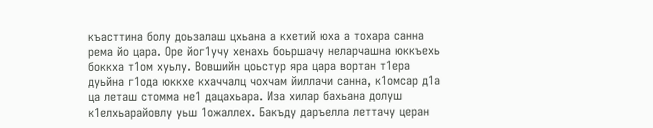къасттина болу доьзалаш цхьана а кхетий юха а тохара санна рема йо цара. Оре йог1учу хенахь боьршачу неларчашна юккъехь боккха т1ом хуьлу. Вовшийн цоьстур яра цара вортан т1ера дуьйна г1ода юккхе кхаччалц чохчам йиллачи санна, к1омсар д1а ца леташ стомма не1 дацахьара. Иза хилар бахьана долуш к1елхьарайовлу уьш 1ожаллех. Бакъду даръелла леттачу церан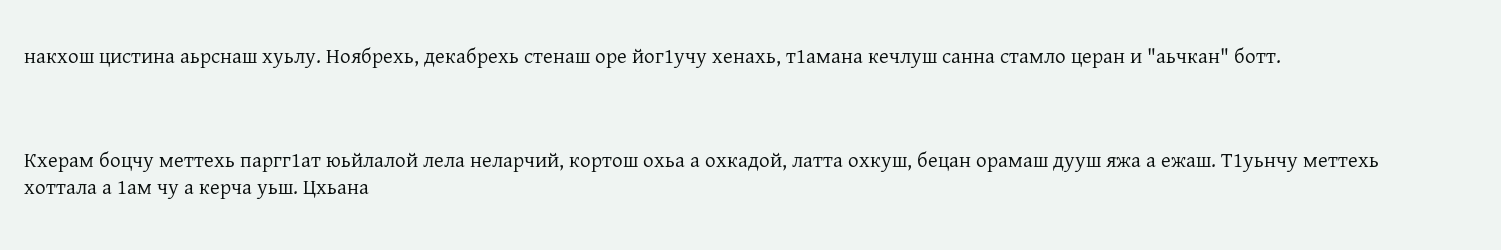накхош цистина аьрснаш хуьлу. Ноябрехь, декабрехь стенаш оре йог1учу хенахь, т1амана кечлуш санна стамло церан и "аьчкан" ботт.



Кхерам боцчу меттехь паргг1ат юьйлалой лела неларчий, кортош охьа а охкадой, латта охкуш, бецан орамаш дууш яжа а ежаш. Т1уьнчу меттехь хоттала а 1ам чу а керча уьш. Цхьана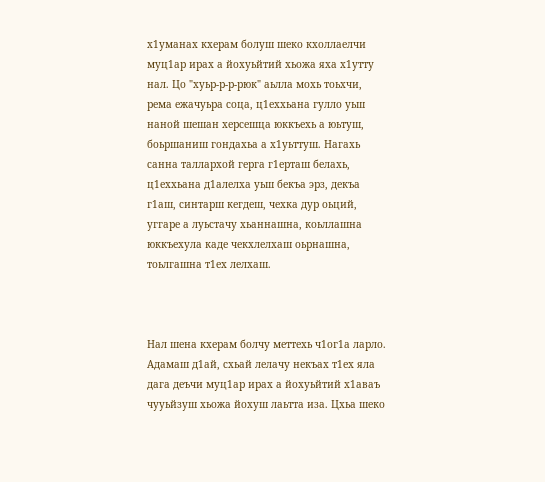х1уманах кхерам болуш шеко кхоллаелчи муц1ар ирах а йохуьйтий хьожа яха х1утту нал. Цо "хуьр-р-р-рюк" аьлла мохь тоьхчи, рема ежачуьра соца, ц1еххьана гулло уьш наной шешан херсешца юккъехь а юьтуш, боьршаниш гондахьа а х1уьттуш. Нагахь санна таллархой герга г1ерташ белахь, ц1еххьана д1алелха уьш бекъа эрз, декъа г1аш, синтарш кегдеш, чехка дур оьций, уггаре а луьстачу хьаннашна, коьллашна юккъехула каде чекхлелхаш оьрнашна, тоьлгашна т1ех лелхаш.



Нал шена кхерам болчу меттехь ч1ог1а ларло. Адамаш д1ай, схьай лелачу некъах т1ех яла дага деъчи муц1ар ирах а йохуьйтий х1аваъ чууьйзуш хьожа йохуш лаьтта иза. Цхьа шеко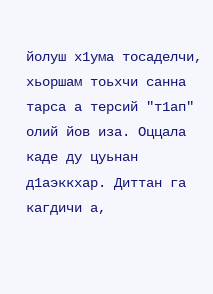йолуш х1ума тосаделчи, хьоршам тоьхчи санна тарса а терсий "т1ап" олий йов иза. Оццала каде ду цуьнан д1аэккхар. Диттан га кагдичи а,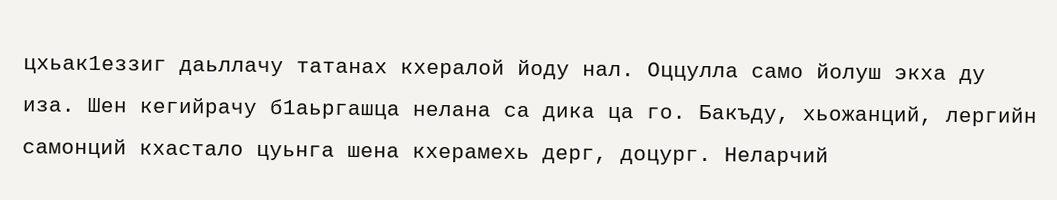цхьак1еззиг даьллачу татанах кхералой йоду нал. Оццулла само йолуш экха ду иза. Шен кегийрачу б1аьргашца нелана са дика ца го. Бакъду, хьожанций, лергийн самонций кхастало цуьнга шена кхерамехь дерг, доцург. Неларчий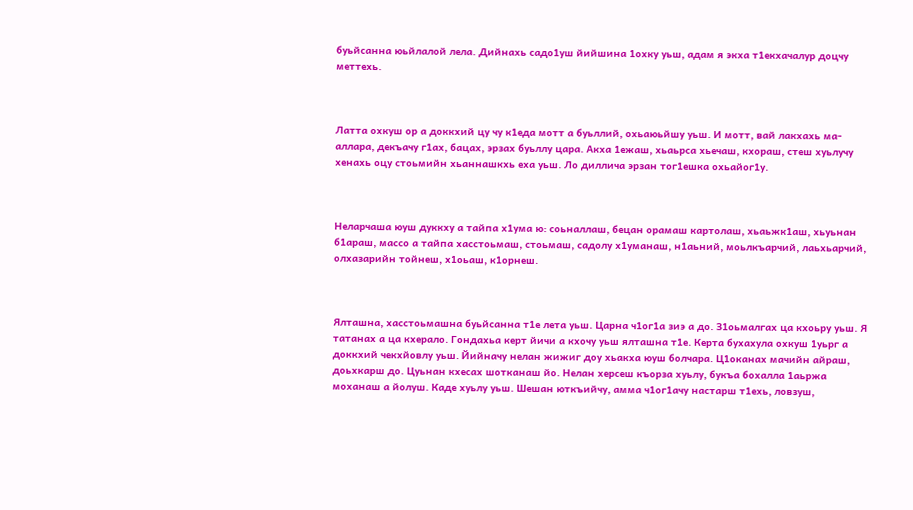буьйсанна юьйлалой лела. Дийнахь садо1уш йийшина 1охку уьш, адам я экха т1екхачалур доцчу меттехь.



Латта охкуш ор а доккхий цу чу к1еда мотт а буьллий, охьаюьйшу уьш. И мотт, вай лакхахь ма-аллара, декъачу г1ах, бацах, эрзах буьллу цара. Акха 1ежаш, хьаьрса хьечаш, кхораш, стеш хуьлучу хенахь оцу стоьмийн хьаннашкхь еха уьш. Ло диллича эрзан тог1ешка охьайог1у.



Неларчаша юуш дуккху а тайпа х1ума ю: соьналлаш, бецан орамаш картолаш, хьаьжк1аш, хьуьнан б1араш, массо а тайпа хасстоьмаш, стоьмаш, садолу х1уманаш, н1аьний, моьлкъарчий, лаьхьарчий, олхазарийн тойнеш, х1оьаш, к1орнеш.



Ялташна, хасстоьмашна буьйсанна т1е лета уьш. Царна ч1ог1а зиэ а до. З1оьмалгах ца кхоьру уьш. Я татанах а ца кхерало. Гондахьа керт йичи а кхочу уьш ялташна т1е. Керта бухахула охкуш 1уьрг а доккхий чекхйовлу уьш. Йийначу нелан жижиг доу хьакха юуш болчара. Ц1оканах мачийн айраш, доьхкарш до. Цуьнан кхесах шотканаш йо. Нелан херсеш къорза хуьлу, букъа бохалла 1аьржа моханаш а йолуш. Каде хуьлу уьш. Шешан юткъийчу, амма ч1ог1ачу настарш т1ехь, ловзуш,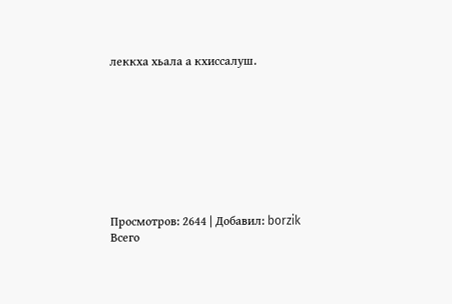леккха хьала а кхиссалуш.









Просмотров: 2644 | Добавил: borzik
Всего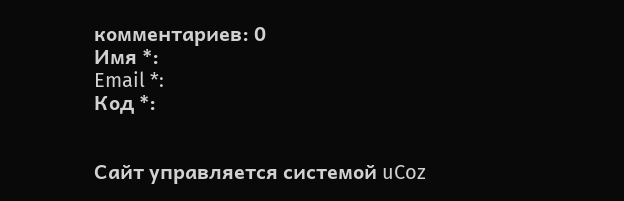комментариев: 0
Имя *:
Email *:
Код *:


Сайт управляется системой uCoz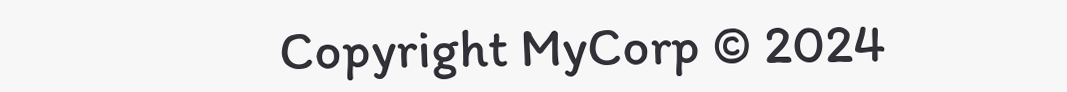Copyright MyCorp © 2024